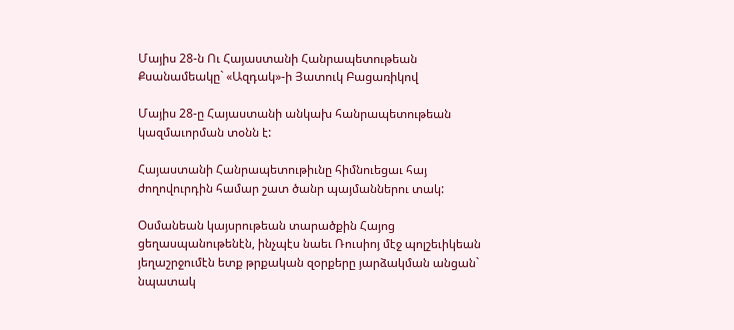Մայիս 28-ն Ու Հայաստանի Հանրապետութեան Քսանամեակը` «Ազդակ»-ի Յատուկ Բացառիկով

Մայիս 28-ը Հայաստանի անկախ հանրապետութեան կազմաւորման տօնն է:

Հայաստանի Հանրապետութիւնը հիմնուեցաւ հայ ժողովուրդին համար շատ ծանր պայմաններու տակ:

Օսմանեան կայսրութեան տարածքին Հայոց ցեղասպանութենէն, ինչպէս նաեւ Ռուսիոյ մէջ պոլշեւիկեան յեղաշրջումէն ետք թրքական զօրքերը յարձակման անցան` նպատակ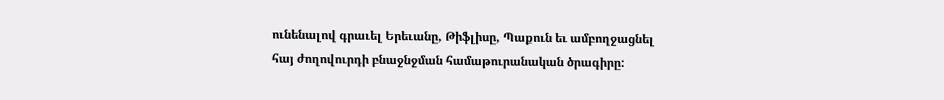ունենալով գրաւել Երեւանը, Թիֆլիսը, Պաքուն եւ ամբողջացնել հայ ժողովուրդի բնաջնջման համաթուրանական ծրագիրը: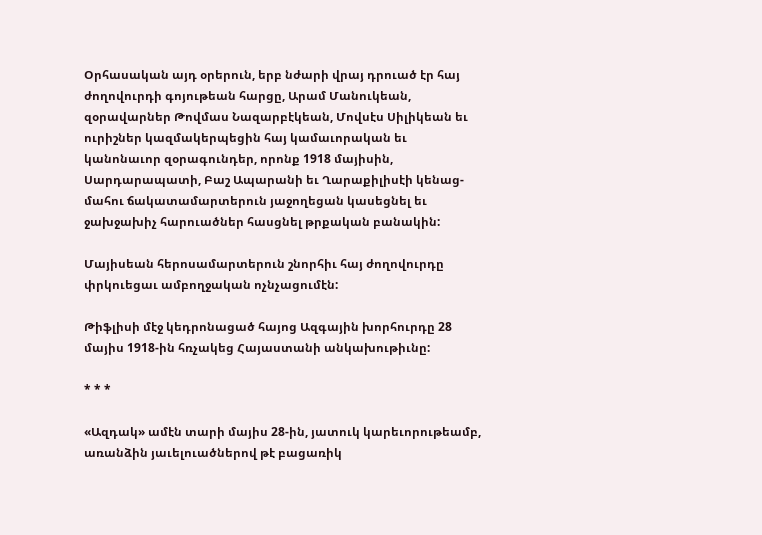Օրհասական այդ օրերուն, երբ նժարի վրայ դրուած էր հայ ժողովուրդի գոյութեան հարցը, Արամ Մանուկեան, զօրավարներ Թովմաս Նազարբէկեան, Մովսէս Սիլիկեան եւ ուրիշներ կազմակերպեցին հայ կամաւորական եւ կանոնաւոր զօրագունդեր, որոնք 1918 մայիսին, Սարդարապատի, Բաշ Ապարանի եւ Ղարաքիլիսէի կենաց-մահու ճակատամարտերուն յաջողեցան կասեցնել եւ ջախջախիչ հարուածներ հասցնել թրքական բանակին:

Մայիսեան հերոսամարտերուն շնորհիւ հայ ժողովուրդը փրկուեցաւ ամբողջական ոչնչացումէն:

Թիֆլիսի մէջ կեդրոնացած հայոց Ազգային խորհուրդը 28 մայիս 1918-ին հռչակեց Հայաստանի անկախութիւնը:

* * *

«Ազդակ» ամէն տարի մայիս 28-ին, յատուկ կարեւորութեամբ, առանձին յաւելուածներով թէ բացառիկ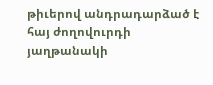թիւերով անդրադարձած է հայ ժողովուրդի յաղթանակի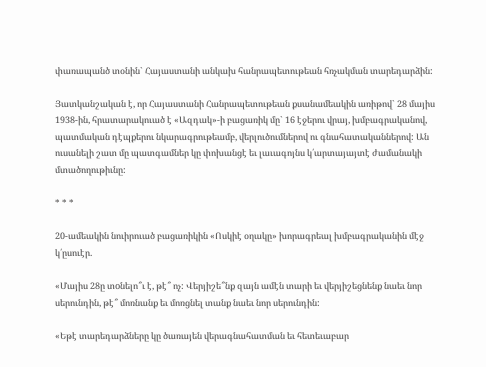փառապանծ տօնին` Հայաստանի անկախ հանրապետութեան հռչակման տարեդարձին:

Յատկանշական է, որ Հայաստանի Հանրապետութեան քսանամեակին առիթով` 28 մայիս 1938-ին, հրատարակուած է «Ազդակ»-ի բացառիկ մը` 16 էջերու վրայ, խմբագրականով, պատմական դէպքերու նկարագրութեամբ, վերլուծումներով ու գնահատականներով: Ան ուսանելի շատ մը պատգամներ կը փոխանցէ եւ լաւագոյնս կ՛արտայայտէ ժամանակի մտածողութիւնը:

* * *

20-ամեակին նուիրուած բացառիկին «Ոսկիէ օղակը» խորագրեալ խմբագրականին մէջ կ՛ըսուէր.

«Մայիս 28ը տoնելո՞ւ է, թէ՞ ոչ: Վերյիշե՞նք զայն ամէն տարի եւ վերյիշեցնենք նաեւ նոր սերունդին, թէ՞ մոռնանք եւ մոռցնել տանք նաեւ նոր սերունդին:

«Եթէ տարեդարձները կը ծառայեն վերագնահատման եւ հետեւաբար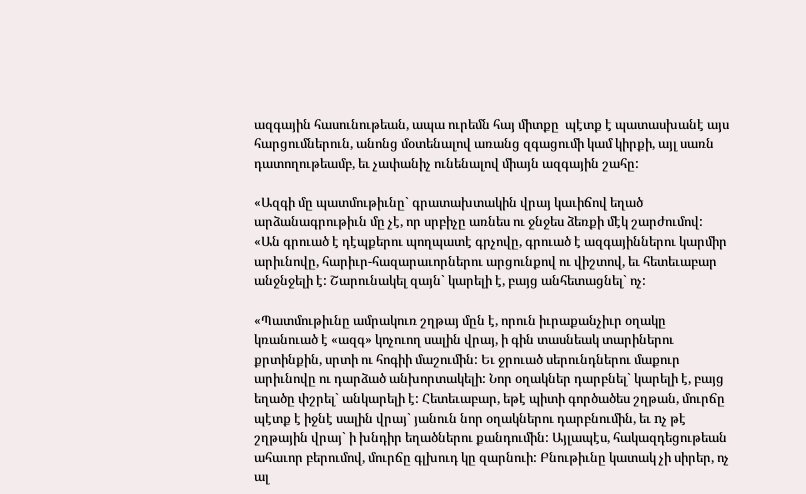ազգային հասունութեան, ապա ուրեմն հայ միտքը  պէտք է պատասխանէ այս հարցումներուն, անոնց մօտենալով առանց զգացումի կամ կիրքի, այլ սառն դատողութեամբ, եւ չափանիչ ունենալով միայն ազգային շահը:

«Ազգի մը պատմութիւնը` գրատախտակին վրայ կաւիճով եղած արձանագրութիւն մը չէ, որ սրբիչը առնես ու ջնջես ձեռքի մէկ շարժումով: «Ան գրուած է դէպքերու պողպատէ գրչովը, գրուած է ազգայիններու կարմիր արիւնովը, հարիւր-հազարաւորներու արցունքով ու վիշտով, եւ հետեւաբար անջնջելի է: Շարունակել զայն` կարելի է, բայց անհետացնել` ոչ:

«Պատմութիւնը ամրակուռ շղթայ մըն է, որուն իւրաքանչիւր օղակը կռանուած է «ազգ» կոչուող սալին վրայ, ի գին տասնեակ տարիներու քրտինքին, սրտի ու հոգիի մաշումին: Եւ ջրուած սերունդներու մաքուր արիւնովը ու դարձած անխորտակելի: Նոր օղակներ դարբնել` կարելի է, բայց եղածը փշրել` անկարելի է: Հետեւաբար, եթէ պիտի գործածես շղթան, մուրճը պէտք է իջնէ սալին վրայ` յանուն նոր օղակներու դարբնումին, եւ nչ թէ շղթային վրայ` ի խնդիր եղածներու քանդումին: Այլապէս, հակազդեցութեան ահաւոր բերումով, մուրճը գլխուդ կը զարնուի: Բնութիւնը կատակ չի սիրեր, ոչ ալ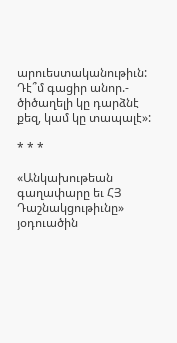արուեստականութիւն: Դէ՞մ գացիր անոր.- ծիծաղելի կը դարձնէ քեզ, կամ կը տապալէ»:

* * *

«Անկախութեան գաղափարը եւ ՀՅ Դաշնակցութիւնը» յօդուածին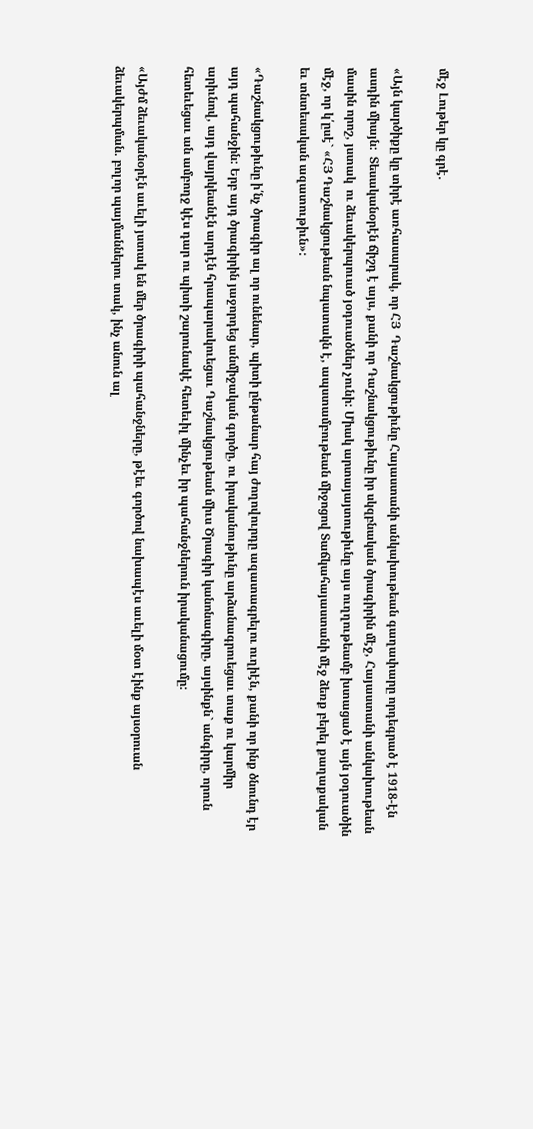մէջ Լութեր կը գրէ.

«Այն կարծիքը կը տիրէ առհասարակ, որ ՀՅ  Դաշնակցութիւնը Հայաստանի անկախութեան գաղափարը որդեգրած է 1918-էն ասդին միայն:  Տեսականօրէն ճիշդ է այս, քանի որ Դաշնակցութիւնը իր սկզբնական ծրագիրին մէջ, Հայաստանի անկախութեան մասին որոշ, յստակ  ու ձեւակերպուած յօդուածներ չունի: Միակ արտայայտութիւնը այս ուղղութեամբ խտացած է այն յօդուածին մէջ, որ կ՛ըսէ` «ՀՅ Դաշնակցութեան նպատակն է, ապստամբութեան միջոցով Տաճկահայաստանի մէջ ձեռք բերել քաղաքական եւ տնտեսական ազատութիւն»:

«Դաշնակցութիւնը ի՛նչ ծրագիր ալ որ ունենար, պիտի ընթանար հայ ժողովուրդը ազատագրելու ուղիէն, քանի որ ինք ծնունդ էր այդ պահանջին: Երբ այդ ծրագիրին յաջորդեց անմիջական գործը, ու իրականութիւնը արձանագրուեցաւ տաք ու կարմիր արիւնով, այդ վայրկեանէն արդէն հրապարակուեցաւ Դաշնակցութեան միւս Ծրագիր կանոնագիրը, այսինքն` անգիրը, որուն հետեւեցաւ ան ամբողջ կէս դար ու պիտի շարունակէ հետեւիլ մինչեւ իր պահանջներուն իրականացումը:

«Այժմ ձեւականօրէն աւելի յստակ են մեր ծրագիրի պահանջները, թէեւ գործով նախապէս աւելի մօտ էինք այսօրուան ձեւակերպման. բոլոր պայմաններու տակ, ինչ անուն ալ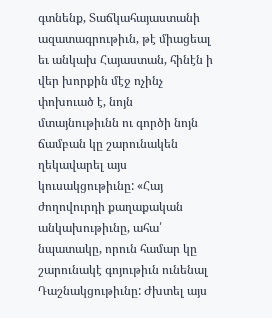գտնենք, Տաճկահայաստանի ազատագրութիւն, թէ միացեալ եւ անկախ Հայաստան, հինէն ի վեր խորքին մէջ ոչինչ փոխուած է, նոյն մտայնութիւնն ու գործի նոյն ճամբան կը շարունակեն ղեկավարել այս կուսակցութիւնը: «Հայ ժողովուրդի քաղաքական անկախութիւնը, ահա՛ նպատակը, որուն համար կը շարունակէ գոյութիւն ունենալ Դաշնակցութիւնը: Ժխտել այս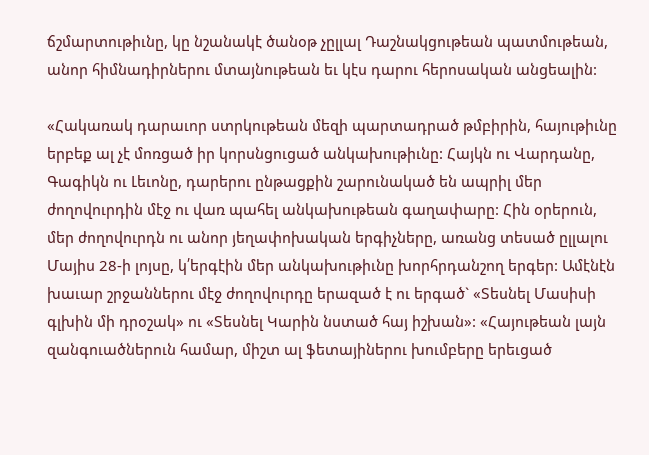ճշմարտութիւնը, կը նշանակէ ծանօթ չըլլալ Դաշնակցութեան պատմութեան, անոր հիմնադիրներու մտայնութեան եւ կէս դարու հերոսական անցեալին:

«Հակառակ դարաւոր ստրկութեան մեզի պարտադրած թմբիրին, հայութիւնը երբեք ալ չէ մոռցած իր կորսնցուցած անկախութիւնը: Հայկն ու Վարդանը, Գագիկն ու Լեւոնը, դարերու ընթացքին շարունակած են ապրիլ մեր ժողովուրդին մէջ ու վառ պահել անկախութեան գաղափարը: Հին օրերուն, մեր ժողովուրդն ու անոր յեղափոխական երգիչները, առանց տեսած ըլլալու Մայիս 28-ի լոյսը, կ՛երգէին մեր անկախութիւնը խորհրդանշող երգեր: Ամէնէն խաւար շրջաններու մէջ ժողովուրդը երազած է ու երգած` «Տեսնել Մասիսի գլխին մի դրօշակ» ու «Տեսնել Կարին նստած հայ իշխան»: «Հայութեան լայն զանգուածներուն համար, միշտ ալ ֆետայիներու խումբերը երեւցած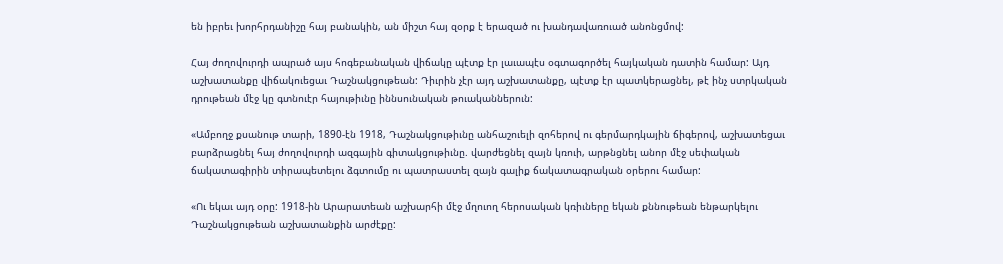են իբրեւ խորհրդանիշը հայ բանակին, ան միշտ հայ զօրք է երազած ու խանդավառուած անոնցմով:

Հայ ժողովուրդի ապրած այս հոգեբանական վիճակը պէտք էր լաւապէս օգտագործել հայկական դատին համար: Այդ աշխատանքը վիճակուեցաւ Դաշնակցութեան: Դիւրին չէր այդ աշխատանքը, պէտք էր պատկերացնել, թէ ինչ ստրկական դրութեան մէջ կը գտնուէր հայութիւնը իննսունական թուականներուն:

«Ամբողջ քսանութ տարի, 1890-էն 1918, Դաշնակցութիւնը անհաշուելի զոհերով ու գերմարդկային ճիգերով, աշխատեցաւ բարձրացնել հայ ժողովուրդի ազգային գիտակցութիւնը. վարժեցնել զայն կռուի, արթնցնել անոր մէջ սեփական ճակատագիրին տիրապետելու ձգտումը ու պատրաստել զայն գալիք ճակատագրական օրերու համար:

«Ու եկաւ այդ օրը: 1918-ին Արարատեան աշխարհի մէջ մղուող հերոսական կռիւները եկան քննութեան ենթարկելու Դաշնակցութեան աշխատանքին արժէքը: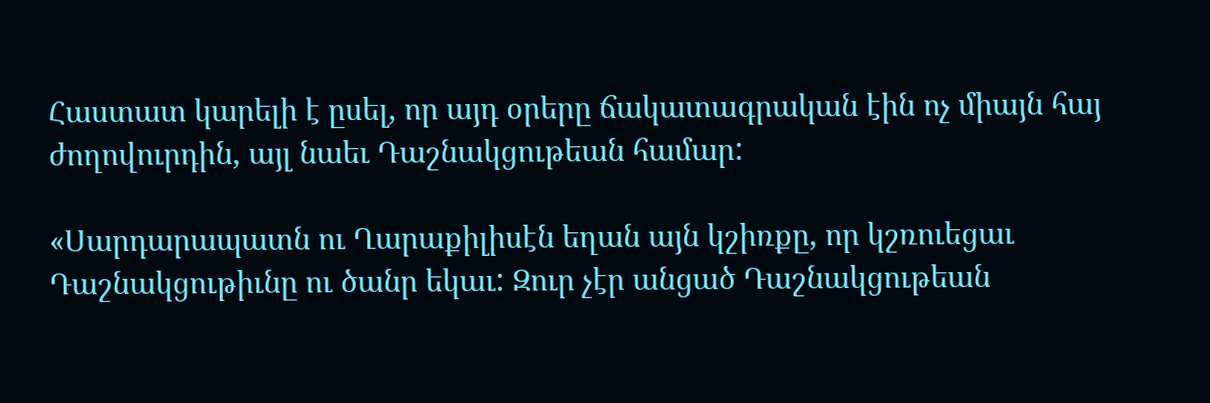Հաստատ կարելի է ըսել, որ այդ օրերը ճակատագրական էին ոչ միայն հայ ժողովուրդին, այլ նաեւ Դաշնակցութեան համար:

«Սարդարապատն ու Ղարաքիլիսէն եղան այն կշիռքը, որ կշռուեցաւ Դաշնակցութիւնը ու ծանր եկաւ: Զուր չէր անցած Դաշնակցութեան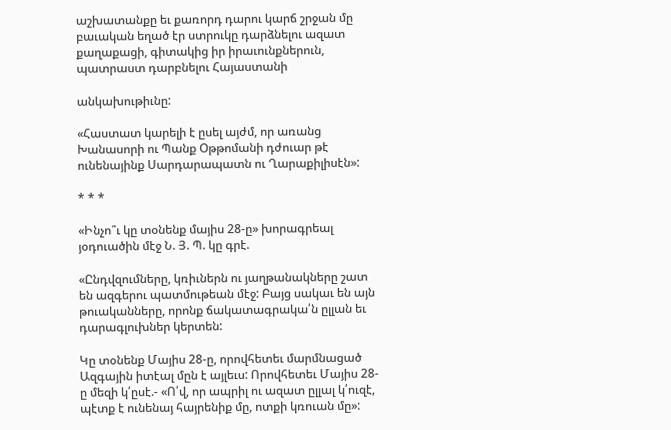աշխատանքը եւ քառորդ դարու կարճ շրջան մը բաւական եղած էր ստրուկը դարձնելու ազատ քաղաքացի, գիտակից իր իրաւունքներուն, պատրաստ դարբնելու Հայաստանի

անկախութիւնը:

«Հաստատ կարելի է ըսել այժմ, որ առանց Խանասորի ու Պանք Օթթոմանի դժուար թէ ունենայինք Սարդարապատն ու Ղարաքիլիսէն»:

* * *

«Ինչո՞ւ կը տօնենք մայիս 28-ը» խորագրեալ յօդուածին մէջ Ն. Յ. Պ. կը գրէ.

«Ընդվզումները, կռիւներն ու յաղթանակները շատ են ազգերու պատմութեան մէջ: Բայց սակաւ են այն թուականները, որոնք ճակատագրակա՛ն ըլլան եւ դարագլուխներ կերտեն:

Կը տօնենք Մայիս 28-ը, որովհետեւ մարմնացած Ազգային իտէալ մըն է այլեւս: Որովհետեւ Մայիս 28-ը մեզի կ՛ըսէ.- «Ո՛վ, որ ապրիլ ու ազատ ըլլալ կ՛ուզէ,  պէտք է ունենայ հայրենիք մը, ոտքի կռուան մը»: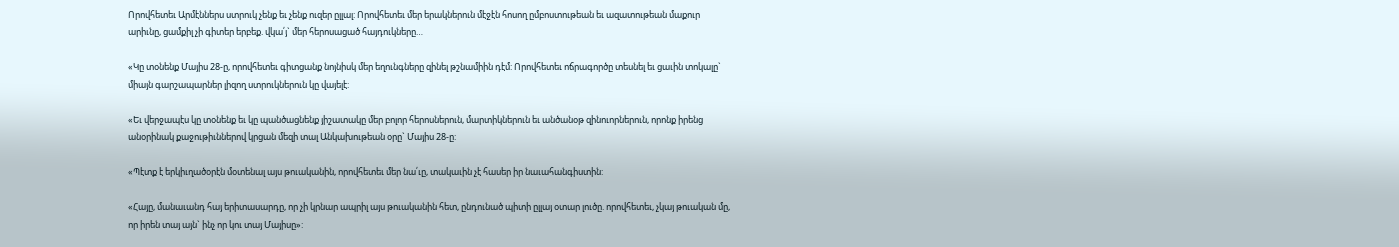Որովհետեւ Արմէններս ստրուկ չենք եւ չենք ուզեր ըլլալ: Որովհետեւ մեր երակներուն մէջէն հոսող ըմբոստութեան եւ ազատութեան մաքուր արիւնը, ցամքիլ չի գիտեր երբեք. վկա՛յ` մեր հերոսացած հայդուկները…

«Կը տօնենք Մայիս 28-ը, որովհետեւ գիտցանք նոյնիսկ մեր եղունգները զինել թշնամիին դէմ: Որովհետեւ ոճրագործը տեսնել եւ ցաւին տոկալը` միայն գարշապարներ լիզող ստրուկներուն կը վայելէ:

«Եւ վերջապէս կը տօնենք եւ կը պանծացնենք յիշատակը մեր բոլոր հերոսներուն, մարտիկներուն եւ անծանօթ զինուորներուն, որոնք իրենց անօրինակ քաջութիւններով կրցան մեզի տալ Անկախութեան օրը` Մայիս 28-ը:

«Պէտք է երկիւղածօրէն մօտենալ այս թուականին, որովհետեւ մեր նա՛ւը, տակաւին չէ հասեր իր նաւահանգիստին:

«Հայը, մանաւանդ հայ երիտասարդը, որ չի կրնար ապրիլ այս թուականին հետ, ընդունած պիտի ըլլայ օտար լուծը. որովհետեւ, չկայ թուական մը, որ իրեն տայ այն` ինչ որ կու տայ Մայիսը»: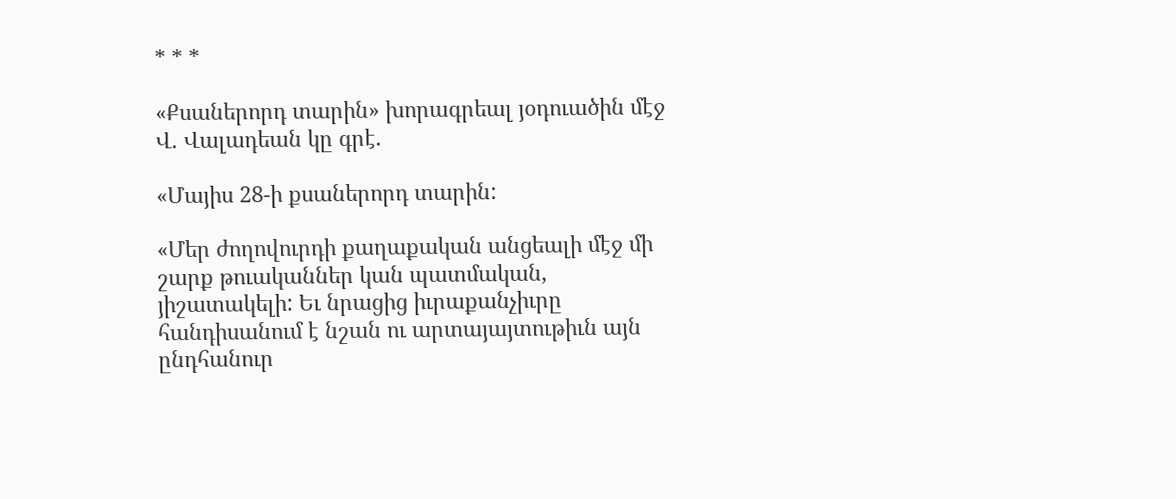* * *

«Քսաներորդ տարին» խորագրեալ յօդուածին մէջ Վ. Վալադեան կը գրէ.

«Մայիս 28-ի քսաներորդ տարին:

«Մեր ժողովուրդի քաղաքական անցեալի մէջ մի շարք թուականներ կան պատմական, յիշատակելի: Եւ նրացից իւրաքանչիւրը հանդիսանում է նշան ու արտայայտութիւն այն ընդհանուր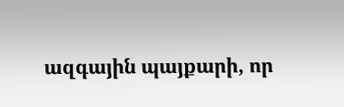ազգային պայքարի, որ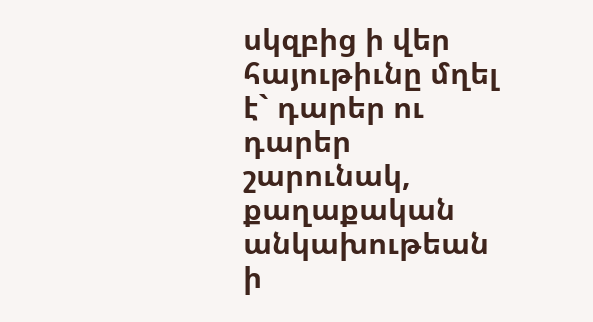սկզբից ի վեր հայութիւնը մղել է` դարեր ու դարեր շարունակ,  քաղաքական անկախութեան ի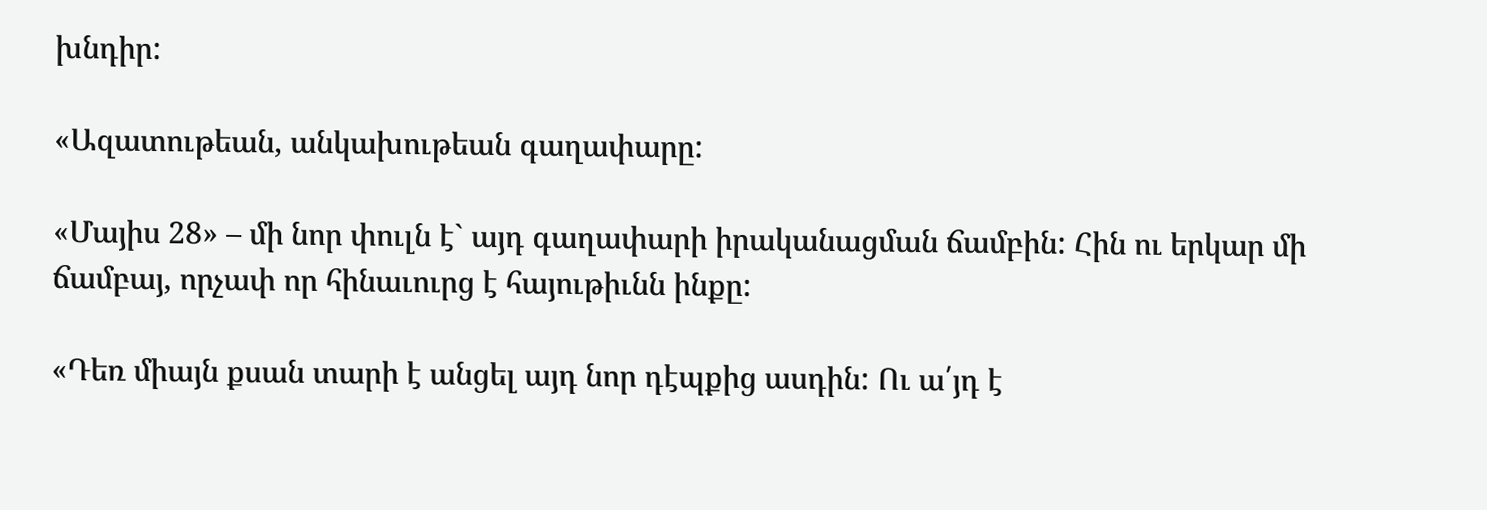խնդիր:

«Ազատութեան, անկախութեան գաղափարը:

«Մայիս 28» – մի նոր փուլն է` այդ գաղափարի իրականացման ճամբին: Հին ու երկար մի ճամբայ, որչափ որ հինաւուրց է հայութիւնն ինքը:

«Դեռ միայն քսան տարի է անցել այդ նոր դէպքից ասդին: Ու ա՛յդ է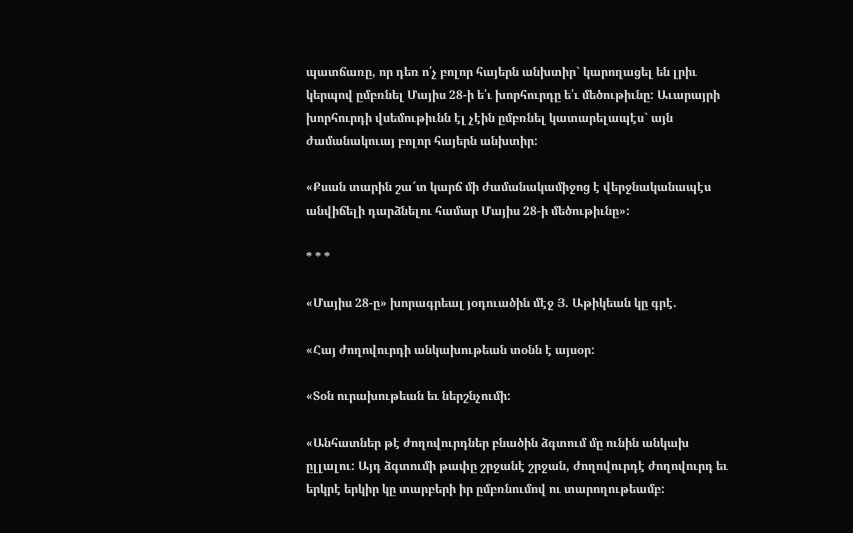պատճառը, որ դեռ ո՛չ բոլոր հայերն անխտիր` կարողացել են լրիւ կերպով ըմբռնել Մայիս 28-ի ե՛ւ խորհուրդը ե՛ւ մեծութիւնը: Աւարայրի խորհուրդի վսեմութիւնն էլ չէին ըմբռնել կատարելապէս` այն ժամանակուայ բոլոր հայերն անխտիր:

«Քսան տարին շա՜տ կարճ մի ժամանակամիջոց է վերջնականապէս անվիճելի դարձնելու համար Մայիս 28-ի մեծութիւնը»:

* * *

«Մայիս 28-ը» խորագրեալ յօդուածին մէջ Յ. Աթիկեան կը գրէ.

«Հայ ժողովուրդի անկախութեան տօնն է այսօր:

«Տօն ուրախութեան եւ ներշնչումի:

«Անհատներ թէ ժողովուրդներ բնածին ձգտում մը ունին անկախ ըլլալու: Այդ ձգտումի թափը շրջանէ շրջան, ժողովուրդէ ժողովուրդ եւ երկրէ երկիր կը տարբերի իր ըմբռնումով ու տարողութեամբ: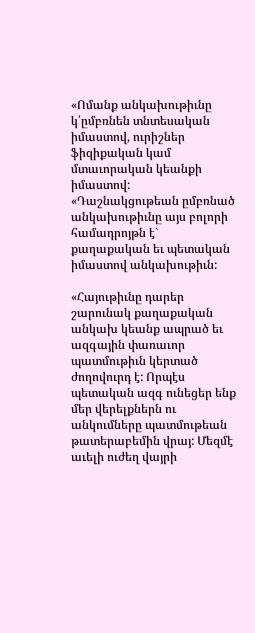«Ոմանք անկախութիւնը կ՛ըմբռնեն տնտեսական իմաստով, ուրիշներ ֆիզիքական կամ մտաւորական կեանքի իմաստով: «Դաշնակցութեան ըմբռնած անկախութիւնը այս բոլորի համադրոյթն է` քաղաքական եւ պետական իմաստով անկախութիւն:

«Հայութիւնը դարեր շարունակ քաղաքական անկախ կեանք ապրած եւ ազգային փառաւոր պատմութիւն կերտած ժողովուրդ է: Որպէս պետական ազգ ունեցեր ենք մեր վերելքներն ու անկումները պատմութեան թատերաբեմին վրայ: Մեզմէ աւելի ուժեղ վայրի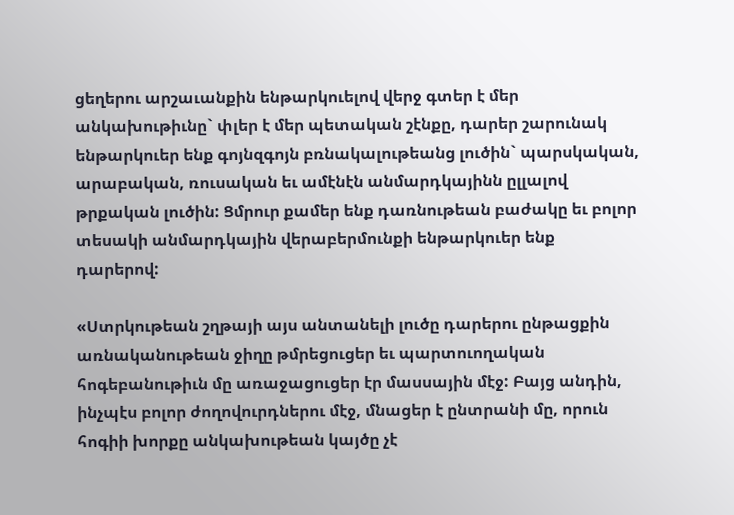ցեղերու արշաւանքին ենթարկուելով վերջ գտեր է մեր անկախութիւնը` փլեր է մեր պետական շէնքը, դարեր շարունակ ենթարկուեր ենք գոյնզգոյն բռնակալութեանց լուծին` պարսկական, արաբական, ռուսական եւ ամէնէն անմարդկայինն ըլլալով թրքական լուծին: Ցմրուր քամեր ենք դառնութեան բաժակը եւ բոլոր տեսակի անմարդկային վերաբերմունքի ենթարկուեր ենք դարերով:

«Ստրկութեան շղթայի այս անտանելի լուծը դարերու ընթացքին առնականութեան ջիղը թմրեցուցեր եւ պարտուողական հոգեբանութիւն մը առաջացուցեր էր մասսային մէջ: Բայց անդին, ինչպէս բոլոր ժողովուրդներու մէջ, մնացեր է ընտրանի մը, որուն հոգիի խորքը անկախութեան կայծը չէ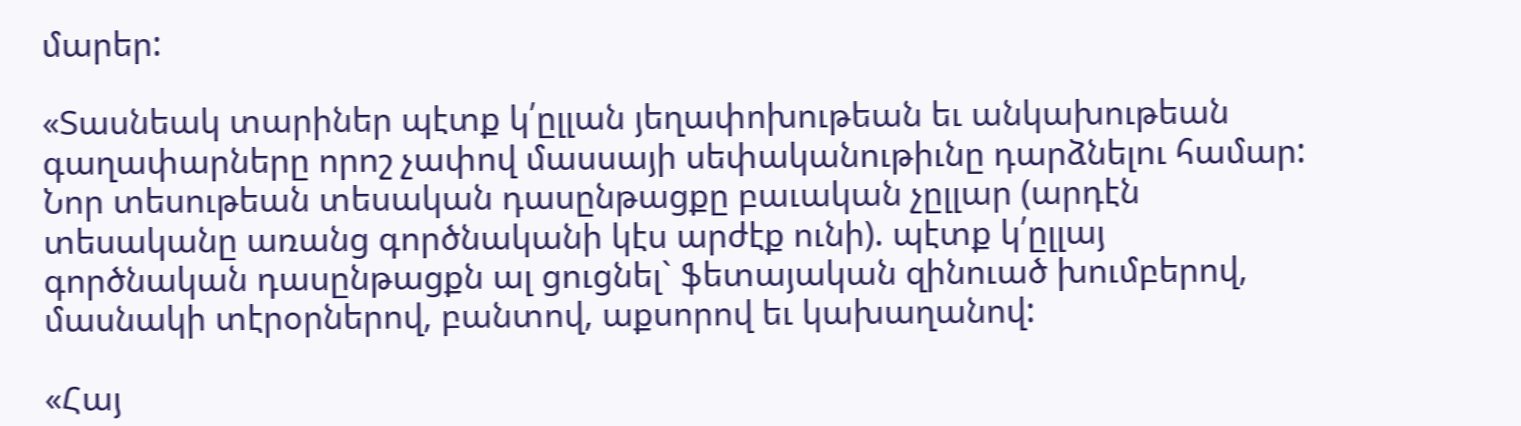մարեր:

«Տասնեակ տարիներ պէտք կ՛ըլլան յեղափոխութեան եւ անկախութեան գաղափարները որոշ չափով մասսայի սեփականութիւնը դարձնելու համար: Նոր տեսութեան տեսական դասընթացքը բաւական չըլլար (արդէն տեսականը առանց գործնականի կէս արժէք ունի). պէտք կ՛ըլլայ գործնական դասընթացքն ալ ցուցնել` ֆետայական զինուած խումբերով, մասնակի տէրօրներով, բանտով, աքսորով եւ կախաղանով:

«Հայ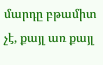մարդը բթամիտ չէ, քայլ առ քայլ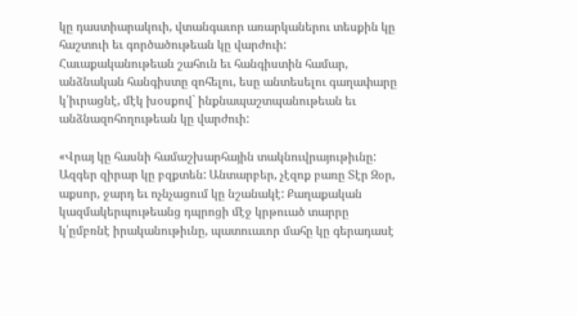կը դաստիարակուի, վտանգաւոր առարկաներու տեսքին կը հաշտուի եւ գործածութեան կը վարժուի: Հաւաքականութեան շահուն եւ հանգիստին համար, անձնական հանգիստը զոհելու, եսը անտեսելու գաղափարը կ՛իւրացնէ, մէկ խօսքով` ինքնապաշտպանութեան եւ անձնազոհողութեան կը վարժուի:

«Վրայ կը հասնի համաշխարհային տակնուվրայութիւնը: Ազգեր զիրար կը բզքտեն: Անտարբեր, չէզոք բառը Տէր Զօր, աքսոր, ջարդ եւ ոչնչացում կը նշանակէ: Քաղաքական կազմակերպութեանց դպրոցի մէջ կրթուած տարրը կ՛ըմբռնէ իրականութիւնը, պատուաւոր մահը կը գերադասէ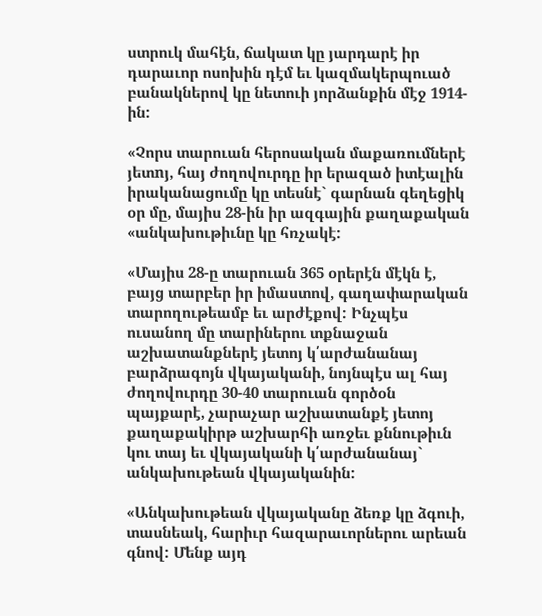ստրուկ մահէն, ճակատ կը յարդարէ իր դարաւոր ոսոխին դէմ եւ կազմակերպուած բանակներով կը նետուի յորձանքին մէջ 1914-ին:

«Չորս տարուան հերոսական մաքառումներէ յետnյ, հայ ժողովուրդը իր երազած իտէալին իրականացումը կը տեսնէ` գարնան գեղեցիկ օր մը, մայիս 28-ին իր ազգային քաղաքական «անկախութիւնը կը հռչակէ:

«Մայիս 28-ը տարուան 365 օրերէն մէկն է, բայց տարբեր իր իմաստով, գաղափարական տարողութեամբ եւ արժէքով: Ինչպէս ուսանող մը տարիներու տքնաջան աշխատանքներէ յետոյ կ՛արժանանայ բարձրագոյն վկայականի, նոյնպէս ալ հայ ժողովուրդը 30-40 տարուան գործօն պայքարէ, չարաչար աշխատանքէ յետոյ քաղաքակիրթ աշխարհի առջեւ քննութիւն կու տայ եւ վկայականի կ՛արժանանայ` անկախութեան վկայականին:

«Անկախութեան վկայականը ձեռք կը ձգուի, տասնեակ, հարիւր հազարաւորներու արեան գնով: Մենք այդ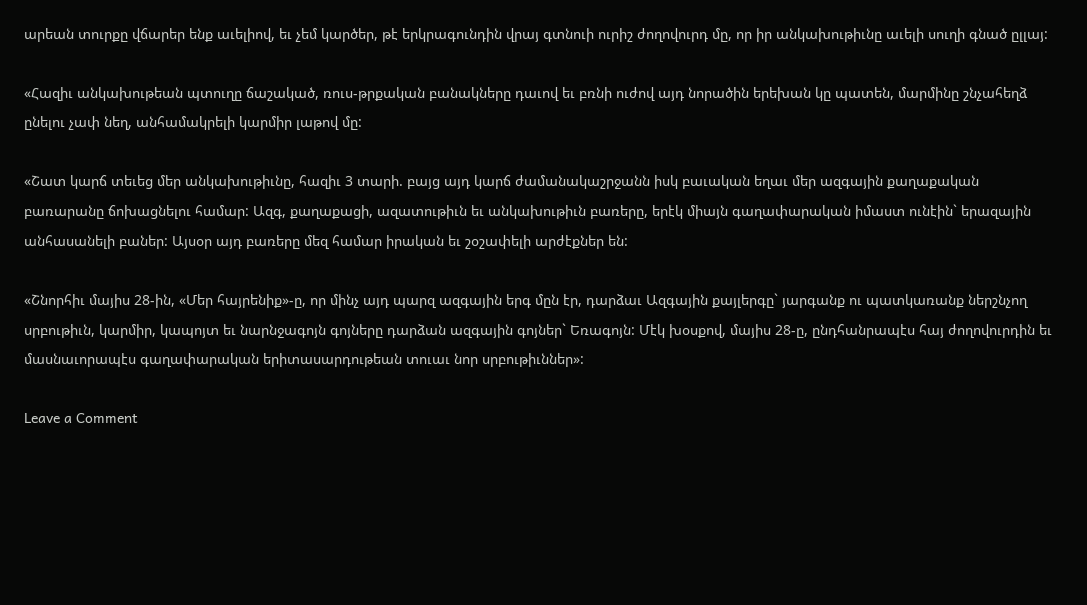արեան տուրքը վճարեր ենք աւելիով, եւ չեմ կարծեր, թէ երկրագունդին վրայ գտնուի ուրիշ ժողովուրդ մը, որ իր անկախութիւնը աւելի սուղի գնած ըլլայ:

«Հազիւ անկախութեան պտուղը ճաշակած, ռուս-թրքական բանակները դաւով եւ բռնի ուժով այդ նորածին երեխան կը պատեն, մարմինը շնչահեղձ ընելու չափ նեղ, անհամակրելի կարմիր լաթով մը:

«Շատ կարճ տեւեց մեր անկախութիւնը, հազիւ 3 տարի. բայց այդ կարճ ժամանակաշրջանն իսկ բաւական եղաւ մեր ազգային քաղաքական բառարանը ճոխացնելու համար: Ազգ, քաղաքացի, ազատութիւն եւ անկախութիւն բառերը, երէկ միայն գաղափարական իմաստ ունէին` երազային անհասանելի բաներ: Այսօր այդ բառերը մեզ համար իրական եւ շօշափելի արժէքներ են:

«Շնորհիւ մայիս 28-ին, «Մեր հայրենիք»-ը, որ մինչ այդ պարզ ազգային երգ մըն էր, դարձաւ Ազգային քայլերգը` յարգանք ու պատկառանք ներշնչող սրբութիւն, կարմիր, կապոյտ եւ նարնջագոյն գոյները դարձան ազգային գոյներ` Եռագոյն: Մէկ խօսքով, մայիս 28-ը, ընդհանրապէս հայ ժողովուրդին եւ մասնաւորապէս գաղափարական երիտասարդութեան տուաւ նոր սրբութիւններ»:

Leave a Comment